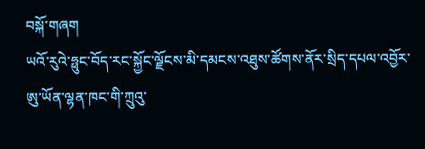བསྐོ་གཞག
ཡའོ་རུའེ་ཧྥུང་བོད་རང་སྐྱོང་ལྗོངས་མི་དམངས་འཐུས་ཚོགས་ནོར་སྲིད་དཔལ་འབྱོར་ཨུ་ཡོན་ལྷན་ཁང་གི་ཀྲུའུ་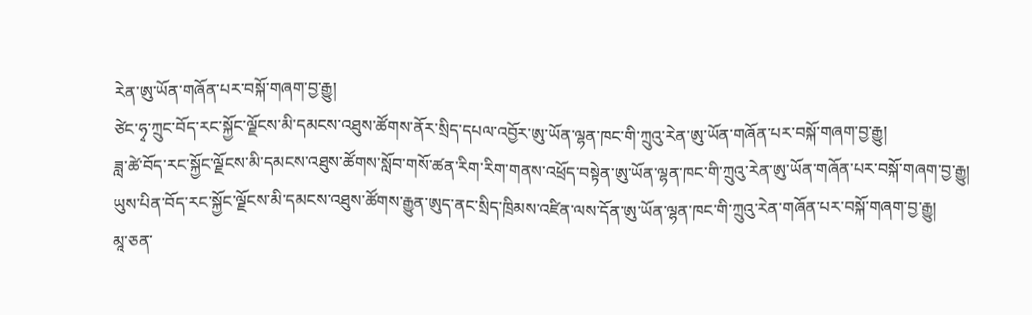རེན་ཨུ་ཡོན་གཞོན་པར་བསྐོ་གཞག་བྱ་རྒྱུ།
ཙེང་ཧྭ་ཀྲུང་བོད་རང་སྐྱོང་ལྗོངས་མི་དམངས་འཐུས་ཚོགས་ནོར་སྲིད་དཔལ་འབྱོར་ཨུ་ཡོན་ལྷན་ཁང་གི་ཀྲུའུ་རེན་ཨུ་ཡོན་གཞོན་པར་བསྐོ་གཞག་བྱ་རྒྱུ།
ཟླ་ཚེ་བོད་རང་སྐྱོང་ལྗོངས་མི་དམངས་འཐུས་ཚོགས་སློབ་གསོ་ཚན་རིག་རིག་གནས་འཕྲོད་བསྟེན་ཨུ་ཡོན་ལྷན་ཁང་གི་ཀྲུའུ་རེན་ཨུ་ཡོན་གཞོན་པར་བསྐོ་གཞག་བྱ་རྒྱུ།
ཡུས་པིན་བོད་རང་སྐྱོང་ལྗོངས་མི་དམངས་འཐུས་ཚོགས་རྒྱུན་ཨུད་ནང་སྲིད་ཁྲིམས་འཛིན་ལས་དོན་ཨུ་ཡོན་ལྷན་ཁང་གི་ཀྲུའུ་རེན་གཞོན་པར་བསྐོ་གཞག་བྱ་རྒྱུ།
མཱ་ཅན་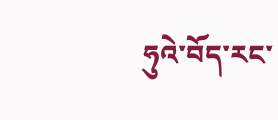ཧུའེ་བོད་རང་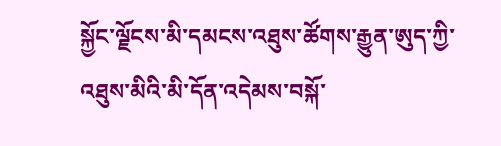སྐྱོང་ལྗོངས་མི་དམངས་འཐུས་ཚོགས་རྒྱུན་ཨུད་ཀྱི་འཐུས་མིའི་མི་དོན་འདེམས་བསྐོ་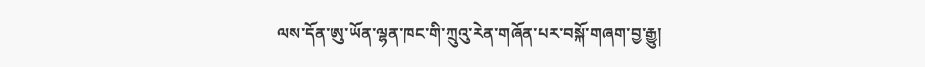ལས་དོན་ཨུ་ཡོན་ལྷན་ཁང་གི་ཀྲུའུ་རེན་གཞོན་པར་བསྐོ་གཞག་བྱ་རྒྱུ།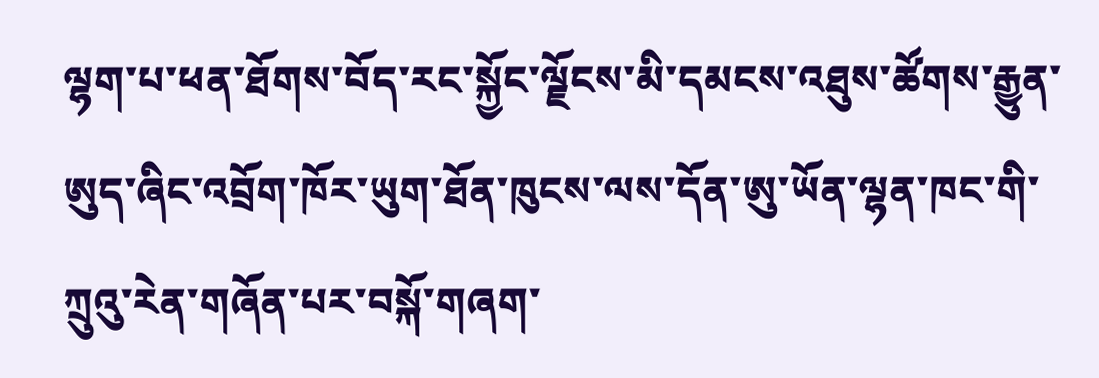ལྷག་པ་ཕན་ཐོགས་བོད་རང་སྐྱོང་ལྗོངས་མི་དམངས་འཐུས་ཚོགས་རྒྱུན་ཨུད་ཞིང་འབྲོག་ཁོར་ཡུག་ཐོན་ཁུངས་ལས་དོན་ཨུ་ཡོན་ལྷན་ཁང་གི་ཀྲུའུ་རེན་གཞོན་པར་བསྐོ་གཞག་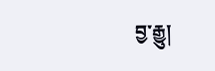བྱ་རྒྱུ།